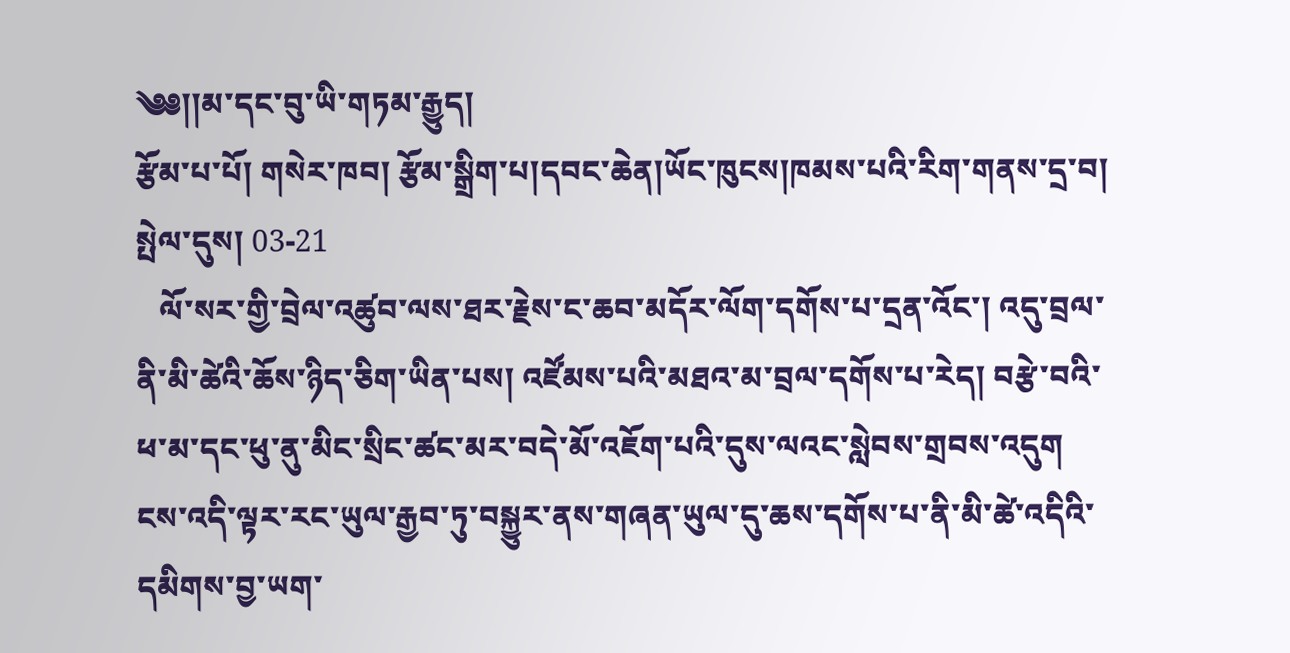༄༅།།མ་དང་བུ་ཡི་གཏམ་རྒྱུད།
རྩོམ་པ་པོ། གསེར་ཁབ། རྩོམ་སྒྲིག་པ།དབང་ཆེན།ཡོང་ཁུངས།ཁམས་པའི་རིག་གནས་དྲ་བ། སྤེལ་དུས། 03-21
   ལོ་སར་གྱི་བྲེལ་འཚུབ་ལས་ཐར་རྗེས་ང་ཆབ་མདོར་ལོག་དགོས་པ་དྲན་འོང་། འདུ་བྲལ་ནི་མི་ཚེའི་ཆོས་ཉིད་ཅིག་ཡིན་པས། འཛོམས་པའི་མཐའ་མ་བྲལ་དགོས་པ་རེད། བརྩེ་བའི་ཕ་མ་དང་ཕུ་ནུ་མིང་སྲིང་ཚང་མར་བདེ་མོ་འཇོག་པའི་དུས་ལའང་སླེབས་གྲབས་འདུག ངས་འདི་ལྟར་རང་ཡུལ་རྒྱབ་ཏུ་བསྐྱུར་ནས་གཞན་ཡུལ་དུ་ཆས་དགོས་པ་ནི་མི་ཚེ་འདིའི་དམིགས་བྱ་ཡག་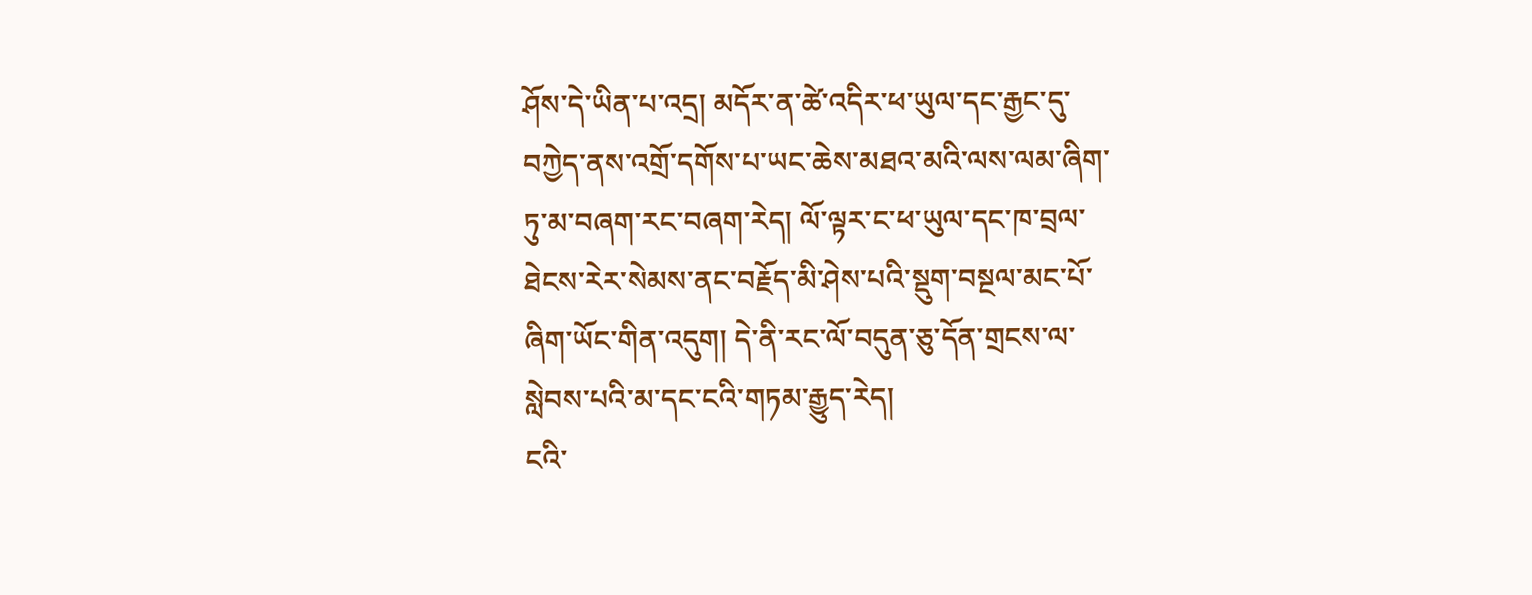ཤོས་དེ་ཡིན་པ་འདྲ། མདོར་ན་ཚེ་འདིར་ཕ་ཡུལ་དང་རྒྱང་དུ་བཀྱེད་ནས་འགྲོ་དགོས་པ་ཡང་ཆེས་མཐའ་མའི་ལས་ལམ་ཞིག་ཏུ་མ་བཞག་རང་བཞག་རེད། ལོ་ལྟར་ང་ཕ་ཡུལ་དང་ཁ་བྲལ་ཐེངས་རེར་སེམས་ནང་བརྗོད་མི་ཤེས་པའི་སྡུག་བསྔལ་མང་པོ་ཞིག་ཡོང་གིན་འདུག། དེ་ནི་རང་ལོ་བདུན་ཅུ་དོན་གྲངས་ལ་སླེབས་པའི་མ་དང་ངའི་གཏམ་རྒྱུད་རེད།
ངའི་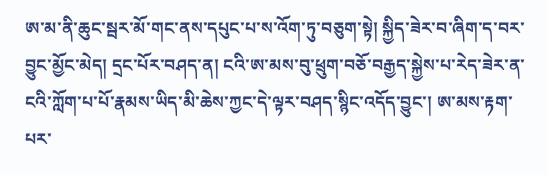ཨ་མ་ནི་ཆུང་སྦར་མོ་གང་ནས་དཔུང་པ་ས་འོག་ཏུ་བཅུག་སྟེ། སྐྱིད་ཟེར་བ་ཞིག་ད་བར་བྱུང་མྱོང་མེད། དྲང་པོར་བཤད་ན། ངའི་ཨ་མས་བུ་ཕྲུག་བཅོ་བརྒྱད་སྐྱེས་པ་རེད་ཟེར་ན་ངའི་ཀློག་པ་པོ་རྣམས་ཡིད་མི་ཆེས་ཀྱང་དེ་ལྟར་བཤད་སྙིང་འདོད་བྱུང་། ཨ་མས་རྟག་པར་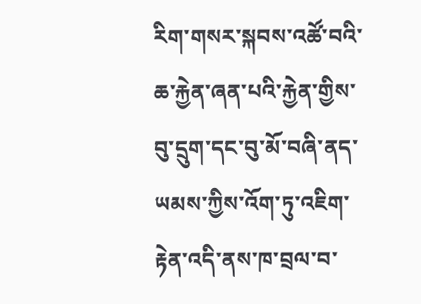རིག་གསར་སྐབས་འཚོ་བའི་ཆ་རྐྱེན་ཞན་པའི་རྐྱེན་གྱིས་བུ་དྲུག་དང་བུ་མོ་བཞི་ནད་ཡམས་ཀྱིས་འོག་ཏུ་འཇིག་རྟེན་འདི་ནས་ཁ་བྲལ་བ་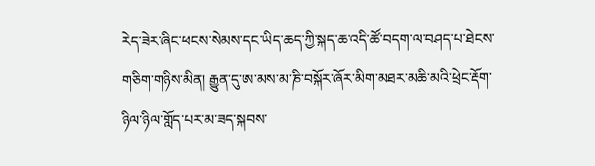རེད་ཟེར་ཞིང་ཕངས་སེམས་དང་ཡིད་ཆད་ཀྱི་སྐད་ཆ་འདི་ཚོ་བདག་ལ་བཤད་པ་ཐེངས་གཅིག་གཉིས་མིན། རྒྱུན་དུ་ཨ་མས་མ་ཎི་བསྐོར་ཞོར་མིག་མཐར་མཆི་མའི་ཕྲེང་རྡོག་ཉིལ་ཉིལ་གློད་པར་མ་ཟད་སྐབས་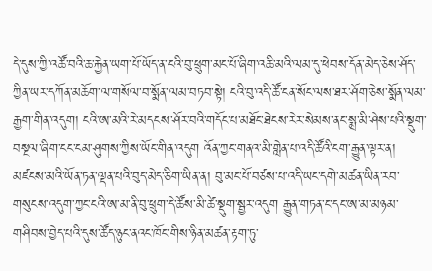དེ་དུས་ཀྱི་འཚོ་བའི་ཆ་རྐྱེན་ཡག་པོ་ཡོད་ན་ངའི་བུ་ཕྲུག་མང་པོ་ཞིག་འཆི་མའི་ལམ་དུ་ཕེབས་དོན་མེད་ཅེས་ཤོད་ཀྱིན་ཡར་དཀོན་མཆོག་ལ་གསོལ་བ་སྨོན་ལམ་བཏབ་སྟེ། ངའི་བུ་འདི་ཚོ་ངན་སོང་ལས་ཐར་ཤོག་ཅེས་སྨོན་ལམ་རྒྱག་གིན་འདུག། ངའི་ཨ་མའི་རེ་མདངས་ཤོར་བའི་གདོང་པ་མཐོང་ཐེངས་རེར་སེམས་ནང་སྨྲ་མི་ཤེས་པའི་སྡུག་བསྔལ་ཞིག་ངང་ངམ་ཤུགས་ཀྱིས་ཡོང་གིན་འདུག འོན་ཀྱང་གནའ་མི་གླེན་པ་འདི་ཚོའི་ངག་རྒྱུན་ལྟར་ན། མཛངས་མའི་ཡོན་ཏན་ལྡན་པའི་བུད་མེད་ཅིག་ཡིན་ན། བུ་མང་པོ་བཙས་པ་འདི་ཡང་དགེ་མཚན་ཡིན་རབ་གསུངས་འདུག་ཀྱང་ངའི་ཨ་མ་ནི་བུ་ཕྲུག་དེ་ཚོས་མི་ཚེ་སྡུག་སྦྱར་འདུག རྒྱུན་གཏན་ང་དང་ཨ་མ་མཉམ་གཤིབས་བྱེད་པའི་དུས་ཚོད་ཉུང་ནའང་ཁོང་གིས་ཉིན་མཚན་རྟག་ཏུ་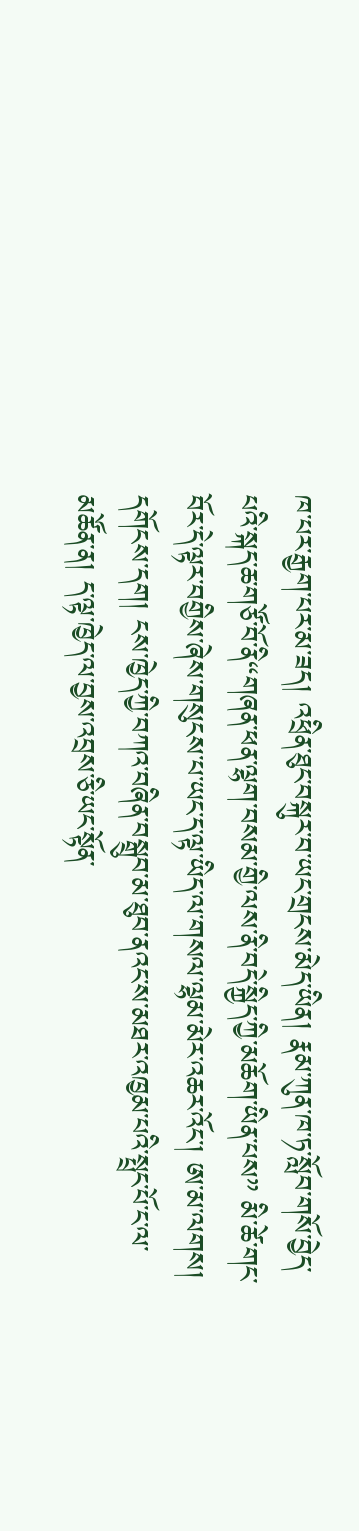ཁ་པར་རྒྱག་པར་མ་ཟད། འཕྲིན་ཐུང་བསྐུར་བ་ཡང་གྲངས་མེད་ཡིན། རྣམ་ཀུན་ཁ་ཏ་སློབ་གསོ་བྱེད་པའི་སྐད་ཆ་གཙོ་བོ་ནི“གཞན་ཕན་ལྷག་བསམ་གྱི་ལས་ནི་བདེ་སྐྱིད་ཀྱི་མཆོག་ཡིན་པས” མི་ཚེ་གང་བོར་དེ་ལྟར་བགྱིས་ཞེས་གསུངས་པ་ཡང་ད་ལྟ་ཡིད་ལ་གསལ་ལྷམ་མེར་འཆར་འོང་། ཨ་མ་ལགས། དགོངས་དག། ངས་ཁྱེད་ཀྱི་བཀའ་བཞིན་བསྒྲུབ་མ་ཐུབ་ནའང་ས་མཐར་འཁྱམ་པའི་སྤྲང་པོ་ང་ལ་མཚོན་ན། ད་ལྟ་ཁྱེད་ལ་བྱས་འབྲས་ཅི་ཡང་སྟོན་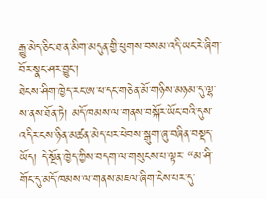རྒྱུ་མེད་ཅིང་ཐ་ན་མིག་མདུན་གྱི་ཕུགས་བསམ་འདི་ཡང་རེ་ཞིག་བོར་སྣང་ཤར་བྱུང་།
ཐེངས་ཤིག་ཁྱེད་རང་ཨ་ཕ་དང་གཅེན་མོ་གཉིས་མཉམ་དུ་ལྷ་ས་ནས་ཐོན་ཏེ། མདོ་ཁམས་ལ་གནས་བསྐོར་ཡོང་བའི་དུས་འདིར་ངས་ཉིན་མཚན་མེད་པར་ཕེབས་སྒུག་ཞུ་བཞིན་བསྡད་ཡོད། དེ་སྔོན་ཁྱེད་ཀྱིས་བདག་ལ་གསུངས་པ་ལྟར་ “མ་ཤི་གོང་དུ་མདོ་ཁམས་ལ་གནས་མཇལ་ཞིག་ངེས་པར་དུ་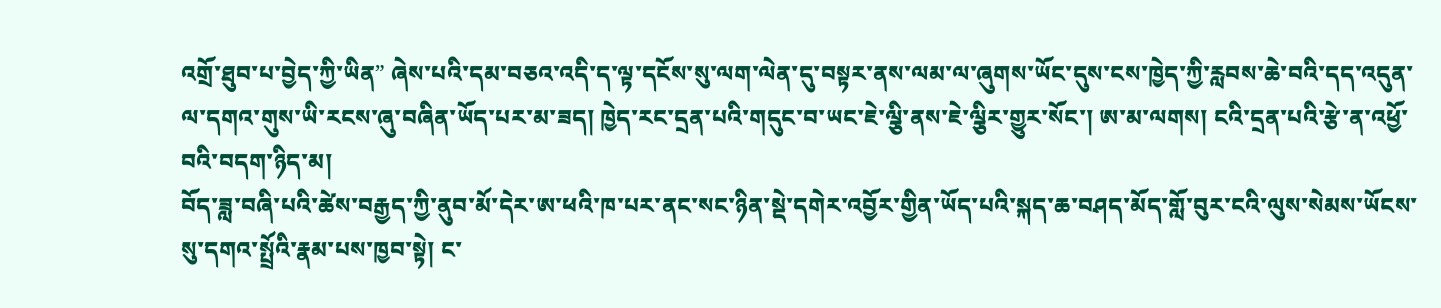འགྲོ་ཐུབ་པ་བྱེད་ཀྱི་ཡིན” ཞེས་པའི་དམ་བཅའ་འདི་ད་ལྟ་དངོས་སུ་ལག་ལེན་དུ་བསྟར་ནས་ལམ་ལ་ཞུགས་ཡོང་དུས་ངས་ཁྱེད་ཀྱི་རླབས་ཆེ་བའི་དད་འདུན་ལ་དགའ་གུས་ཡི་རངས་ཞུ་བཞིན་ཡོད་པར་མ་ཟད། ཁྱེད་རང་དྲན་པའི་གདུང་བ་ཡང་ཇེ་ལྕི་ནས་ཇེ་ལྕིར་གྱུར་སོང་། ཨ་མ་ལགས། ངའི་དྲན་པའི་རྩེ་ན་འཕྱོ་བའི་བདག་ཉིད་མ།
བོད་ཟླ་བཞི་པའི་ཚེས་བརྒྱད་ཀྱི་ནུབ་མོ་དེར་ཨ་ཕའི་ཁ་པར་ནང་སང་ཉིན་སྡེ་དགེར་འབྱོར་གྱིན་ཡོད་པའི་སྐད་ཆ་བཤད་མོད་གློ་བུར་ངའི་ལུས་སེམས་ཡོངས་སུ་དགའ་སྤྲོའི་རྣམ་པས་ཁྱབ་སྟེ། ང་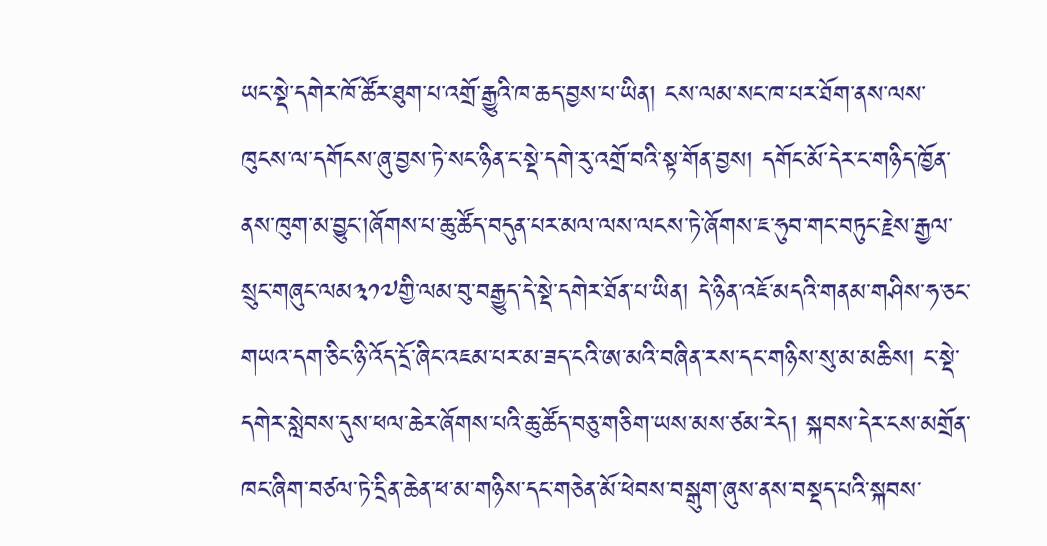ཡང་སྡེ་དགེར་ཁོ་ཚོར་ཐུག་པ་འགྲོ་རྒྱུའི་ཁ་ཆད་བྱས་པ་ཡིན། ངས་ལམ་སང་ཁ་པར་ཐོག་ནས་ལས་ཁུངས་ལ་དགོངས་ཞུ་བྱས་ཏེ་སང་ཉིན་ང་སྡེ་དགེ་རུ་འགྲོ་བའི་སྟ་གོན་བྱས། དགོང་མོ་དེར་ང་གཉིད་ཁྱོན་ནས་ཁུག་མ་བྱུང་།ཞོགས་པ་ཆུ་ཚོད་བདུན་པར་མལ་ལས་ལངས་ཏེ་ཞོགས་ཇ་ཧུབ་གང་བཏུང་རྗེས་རྒྱལ་སྲུང་གཞུང་ལམ༣༡༧གྱི་ལམ་བུ་བརྒྱུད་དེ་སྡེ་དགེར་ཐོན་པ་ཡིན། དེ་ཉིན་འཇོ་མདའི་གནམ་གཤིས་ཧ་ཅང་གཡའ་དག་ཅིང་ཉི་འོད་དྲོ་ཞིང་འཇམ་པར་མ་ཟད་ངའི་ཨ་མའི་བཞིན་རས་དང་གཉིས་སུ་མ་མཆིས། ང་སྡེ་དགེར་སླེབས་དུས་ཕལ་ཆེར་ཞོགས་པའི་ཆུ་ཚོད་བཅུ་གཅིག་ཡས་མས་ཙམ་རེད། སྐབས་དེར་ངས་མགྲོན་ཁང་ཞིག་བཙལ་ཏེ་དྲིན་ཆེན་ཕ་མ་གཉིས་དང་གཅེན་མོ་ཕེབས་བསྒུག་ཞུས་ནས་བསྡད་པའི་སྐབས་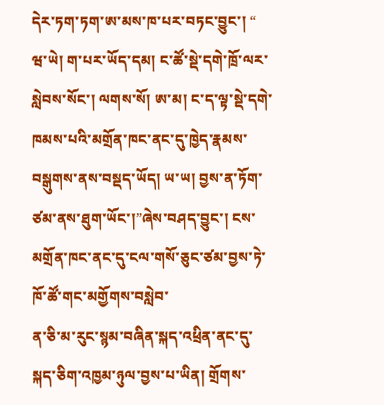དེར་ཏག་ཏག་ཨ་མས་ཁ་པར་བཏང་བྱུང་། “ ཝ་ཡེ། ག་པར་ཡོད་དམ། ང་ཚོ་སྡེ་དགེ་ཁྲོ་ལར་སླེབས་སོང་། ལགས་སོ། ཨ་མ། ང་ད་ལྟ་སྡེ་དགེ་ཁམས་པའི་མགྲོན་ཁང་ནང་དུ་ཁྱེད་རྣམས་བསྒུགས་ནས་བསྡད་ཡོད། ཡ་ཡ། བྱས་ན་ཏོག་ཙམ་ནས་ཐུག་ཡོང་།”ཞེས་བཤད་བྱུང་། ངས་མགྲོན་ཁང་ནང་དུ་ངལ་གསོ་ཅུང་ཙམ་བྱས་ཏེ་ཁོ་ཚོ་གང་མགྱོགས་བསླེབ་
ན་ཅི་མ་རུང་སྙམ་བཞིན་སྐད་འཕྲིན་ནང་དུ་སྐད་ཅིག་འཁྱམ་ཉུལ་བྱས་པ་ཡིན། གྲོགས་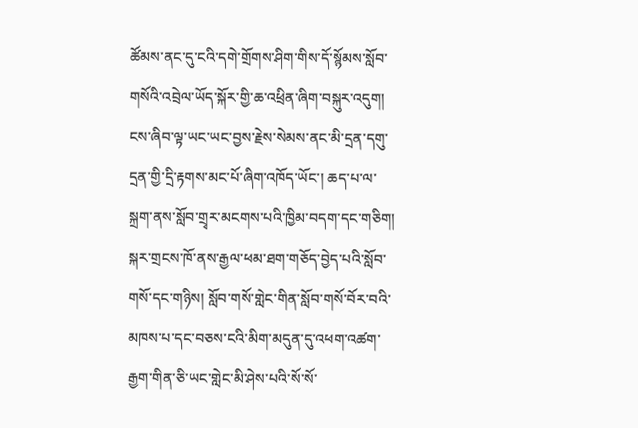ཚོམས་ནང་དུ་ངའི་དགེ་གྲོགས་ཤིག་གིས་དོ་སྙོམས་སློབ་གསོའི་འབྲེལ་ཡོད་སྐོར་གྱི་ཆ་འཕྲིན་ཞིག་བསྐུར་འདུག། ངས་ཞིབ་ལྟ་ཡང་ཡང་བྱས་རྗེས་སེམས་ནང་མི་དྲན་དགུ་དྲན་གྱི་དྲི་རྟགས་མང་པོ་ཞིག་འཁོད་ཡོང་། ཆད་པ་ལ་སྐྲག་ནས་སློབ་གྲྭར་མངགས་པའི་ཁྱིམ་བདག་དང་གཅིག། སྐར་གྲངས་ཁོ་ནས་རྒྱལ་ཕམ་ཐག་གཅོད་བྱེད་པའི་སློབ་གསོ་དང་གཉིས། སློབ་གསོ་གླེང་གིན་སློབ་གསོ་བོར་བའི་མཁས་པ་དང་བཅས་ངའི་མིག་མདུན་དུ་འཕག་འཚག་རྒྱག་གིན་ཅི་ཡང་གླེང་མི་ཤེས་པའི་སོ་སོ་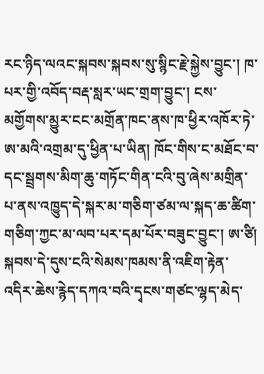རང་ཉིད་ལའང་སྐབས་སྐབས་སུ་སྙིང་རྗེ་སྐྱེས་བྱུང་། ཁ་པར་གྱི་འབོད་བརྡ་སླར་ཡང་གྲག་བྱུང་། ངས་མགྱོགས་མྱུར་ངང་མགྲོན་ཁང་ནས་ཁ་ཕྱིར་འཁོར་ཏེ་ཨ་མའི་འགྲམ་དུ་ཕྱིན་པ་ཡིན། ཁོང་གིས་ང་མཐོང་བ་དང་སྦྲགས་མིག་ཆུ་གཏོང་གིན་ངའི་བུ་ཞེས་མགྲིན་པ་ནས་འཁྱུད་དེ་སྐར་མ་གཅིག་ཙམ་ལ་སྐད་ཆ་ཚིག་གཅིག་ཀྱང་མ་ལབ་པར་དམ་པོར་བཟུང་བྱུང་། ཨ་ཙི། སྐབས་དེ་དུས་ངའི་སེམས་ཁམས་ནི་འཇིག་རྟེན་འདིར་ཆེས་རྙེད་དཀའ་བའི་དྭངས་གཙང་ལྷད་མེད་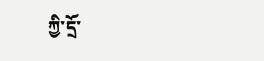ཀྱི་དྲོ་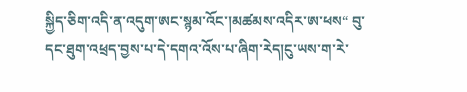སྐྱིད་ཅིག་འདི་ན་འདུག་ཨང་སྙམ་འོང་།མཚམས་འདིར་ཨ་ཕས“ བུ་དང་ཐུག་འཕྲད་བྱས་པ་དེ་དགའ་འོས་པ་ཞིག་རེད།ངུ་ཡས་ག་རེ་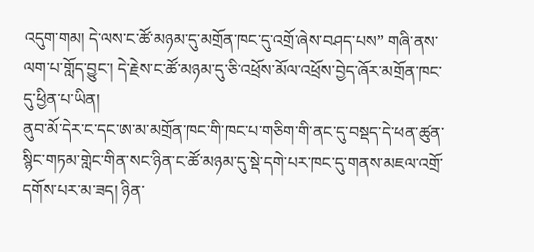འདུག་གམ། དེ་ལས་ང་ཚོ་མཉམ་དུ་མགྲོན་ཁང་དུ་འགྲོ་ཞེས་བཤད་པས” གཞི་ནས་ལག་པ་གློད་བྱུང་། དེ་རྗེས་ང་ཚོ་མཉམ་དུ་ཅི་འཕྲོས་མོལ་འཕྲོས་བྱེད་ཞོར་མགྲོན་ཁང་དུ་ཕྱིན་པ་ཡིན།
ནུབ་མོ་དེར་ང་དང་ཨ་མ་མགྲོན་ཁང་གི་ཁང་པ་གཅིག་གི་ནང་དུ་བསྡད་དེ་ཕན་ཚུན་སྙིང་གཏམ་གླེང་གིན་སང་ཉིན་ང་ཚོ་མཉམ་དུ་སྡེ་དགེ་པར་ཁང་དུ་གནས་མཇལ་འགྲོ་དགོས་པར་མ་ཟད། ཉིན་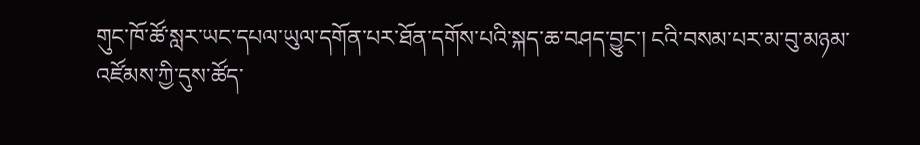གུང་ཁོ་ཚོ་སླར་ཡང་དཔལ་ཡུལ་དགོན་པར་ཐོན་དགོས་པའི་སྐད་ཆ་བཤད་བྱུང་། ངའི་བསམ་པར་མ་བུ་མཉམ་འཛོམས་ཀྱི་དུས་ཚོད་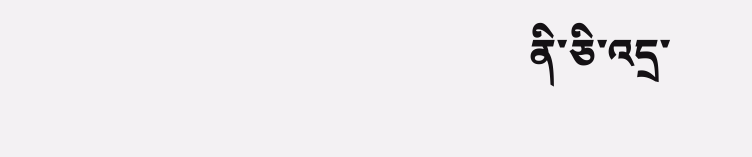ནི་ཅི་འདྲ་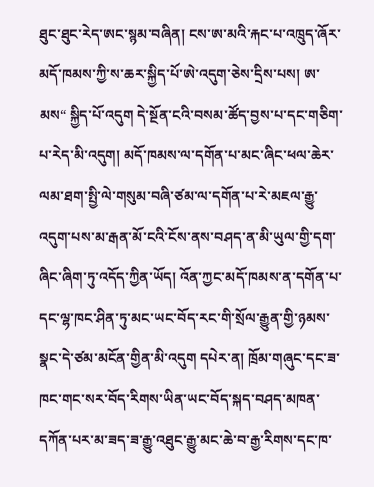ཐུང་ཐུང་རེད་ཨང་སྙམ་བཞིན། ངས་ཨ་མའི་རྐང་པ་འཁྲུད་ཞོར་མདོ་ཁམས་ཀྱི་ས་ཆར་སྐྱིད་པོ་ཨེ་འདུག་ཅེས་དྲིས་པས། ཨ་མས“ སྐྱིད་པོ་འདུག དེ་སྔོན་ངའི་བསམ་ཚོད་བྱས་པ་དང་གཅིག་པ་རེད་མི་འདུག། མདོ་ཁམས་ལ་དགོན་པ་མང་ཞིང་ཕལ་ཆེར་ལམ་ཐག་སྤྱི་ལེ་གསུམ་བཞི་ཙམ་ལ་དགོན་པ་རེ་མཇལ་རྒྱུ་འདུག་པས་མ་རྒན་མོ་ངའི་ངོས་ནས་བཤད་ན་མི་ཡུལ་གྱི་དག་ཞིང་ཞིག་ཏུ་འདོད་ཀྱིན་ཡོད། འོན་ཀྱང་མདོ་ཁམས་ན་དགོན་པ་དང་ལྷ་ཁང་ཤིན་ཏུ་མང་ཡང་བོད་རང་གི་སྲོལ་རྒྱུན་གྱི་ཉམས་སྣང་དེ་ཙམ་མངོན་གྱིན་མི་འདུག དཔེར་ན། ཁྲོམ་གཞུང་དང་ཟ་ཁང་གང་སར་བོད་རིགས་ཡིན་ཡང་བོད་སྐད་བཤད་མཁན་དཀོན་པར་མ་ཟད་ཟ་རྒྱུ་འཐུང་རྒྱུ་མང་ཆེ་བ་རྒྱ་རིགས་དང་ཁ་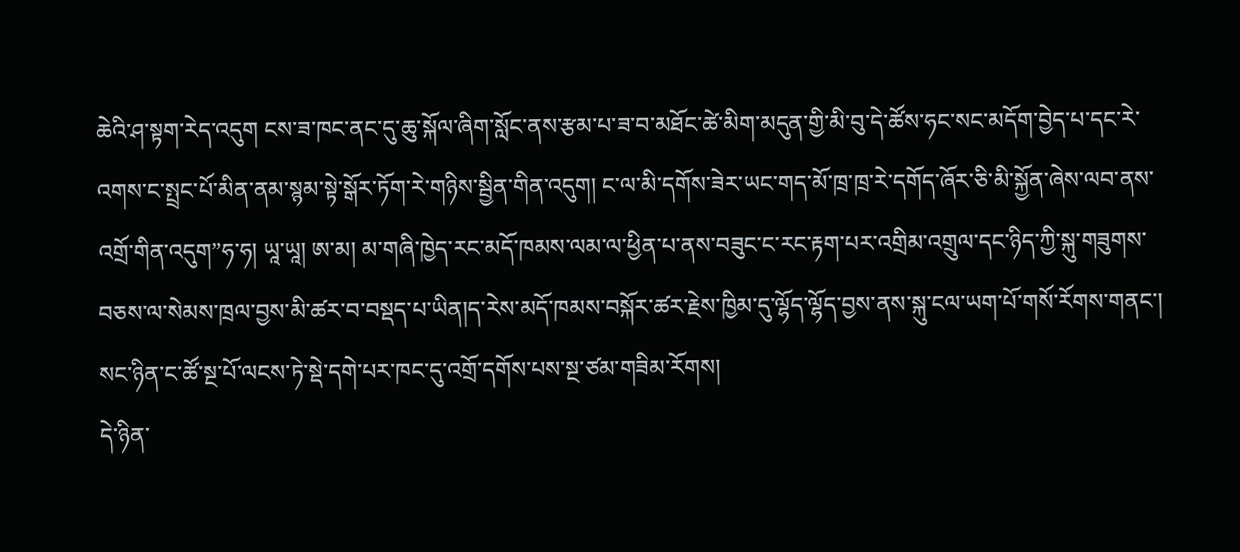ཆེའི་ཤ་སྟག་རེད་འདུག ངས་ཟ་ཁང་ནང་དུ་ཆུ་སྐོལ་ཞིག་སློང་ནས་རྩམ་པ་ཟ་བ་མཐོང་ཚེ་མིག་མདུན་གྱི་མི་བུ་དེ་ཚོས་ཧང་སང་མདོག་བྱེད་པ་དང་རེ་འགས་ང་སྤྲང་པོ་མིན་ནམ་སྙམ་སྟེ་སྒོར་ཏོག་རེ་གཉིས་སྦྱིན་གིན་འདུག། ང་ལ་མི་དགོས་ཟེར་ཡང་གད་མོ་ཁྲ་ཁྲ་རེ་དགོད་ཞོར་ཅི་མི་སྐྱོན་ཞེས་ལབ་ནས་འགྲོ་གིན་འདུག”ཧ་ཧ། ཡཱ་ཡཱ། ཨ་མ། མ་གཞི་ཁྱེད་རང་མདོ་ཁམས་ལམ་ལ་ཕྱིན་པ་ནས་བཟུང་ང་རང་རྟག་པར་འགྲིམ་འགྲུལ་དང་ཉིད་ཀྱི་སྐུ་གཟུགས་བཅས་ལ་སེམས་ཁྲལ་བྱས་མི་ཚར་བ་བསྡད་པ་ཡིན།ད་རེས་མདོ་ཁམས་བསྐོར་ཚར་རྗེས་ཁྱིམ་དུ་ལྷོད་ལྷོད་བྱས་ནས་སྐུ་ངལ་ཡག་པོ་གསོ་རོགས་གནང་། སང་ཉིན་ང་ཚོ་སྔ་པོ་ལངས་ཏེ་སྡེ་དགེ་པར་ཁང་དུ་འགྲོ་དགོས་པས་སྔ་ཙམ་གཟིམ་རོགས།
དེ་ཉིན་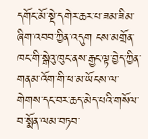དགོང་མོ་སྡེ་དགེར་ཆར་པ་ཟམ་ཟིམ་ཞིག་འབབ་ཀྱིན་འདུག ངས་མགྲོན་ཁང་གི་སྒེའུ་ཁུང་ནས་རྒྱང་ལྟ་བྱེད་ཀྱིན་གནམ་འོག་གི་ཕ་མ་ཡོངས་ལ་གེགས་དང་བར་ཆད་མེད་པའི་གསོལ་བ་སྨོན་ལམ་བཏབ་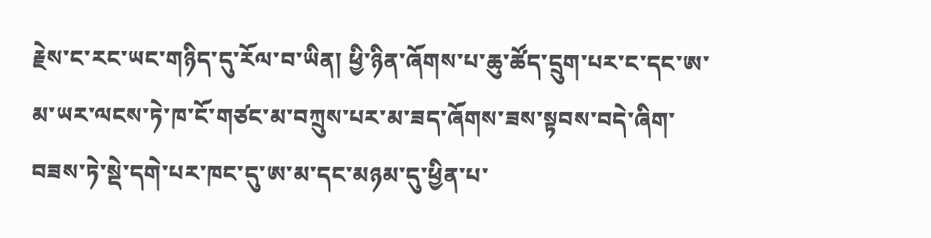རྗེས་ང་རང་ཡང་གཉིད་དུ་རོལ་བ་ཡིན། ཕྱི་ཉིན་ཞོགས་པ་ཆུ་ཚོད་དྲུག་པར་ང་དང་ཨ་མ་ཡར་ལངས་ཏེ་ཁ་ངོ་གཙང་མ་བཀྲུས་པར་མ་ཟད་ཞོགས་ཟས་སྟབས་བདེ་ཞིག་བཟས་ཏེ་སྡེ་དགེ་པར་ཁང་དུ་ཨ་མ་དང་མཉམ་དུ་ཕྱིན་པ་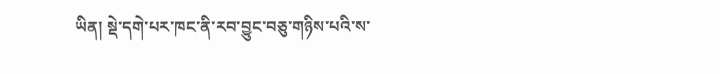ཡིན། སྡེ་དགེ་པར་ཁང་ནི་རབ་བྱུང་བཅུ་གཉིས་པའི་ས་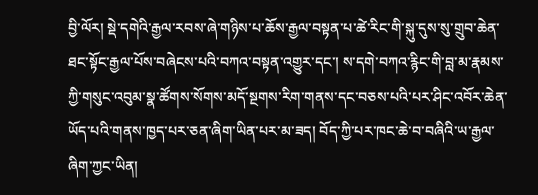བྱི་ལོར། སྡེ་དགེའི་རྒྱལ་རབས་ཞེ་གཉིས་པ་ཆོས་རྒྱལ་བསྟན་པ་ཚེ་རིང་གི་སྐུ་དུས་སུ་གྲུབ་ཆེན་ཐང་སྟོང་རྒྱལ་པོས་བཞེངས་པའི་བཀའ་བསྟན་འགྱུར་དང་། ས་དགེ་བཀའ་རྙིང་གི་བླ་མ་རྣམས་ཀྱི་གསུང་འབུམ་སྣ་ཚོགས་སོགས་མདོ་སྔགས་རིག་གནས་དང་བཅས་པའི་པར་ཤིང་འབོར་ཆེན་ཡོད་པའི་གནས་ཁྱད་པར་ཅན་ཞིག་ཡིན་པར་མ་ཟད། བོད་ཀྱི་པར་ཁང་ཆེ་བ་བཞིའི་ཡ་རྒྱལ་ཞིག་ཀྱང་ཡིན།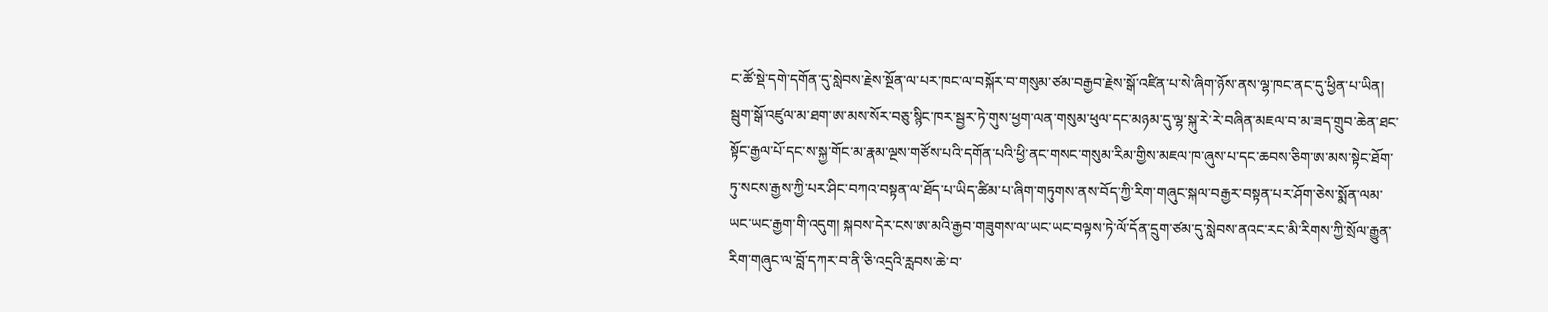ང་ཚོ་སྡེ་དགེ་དགོན་དུ་སླེབས་རྗེས་སྔོན་ལ་པར་ཁང་ལ་བསྐོར་བ་གསུམ་ཙམ་བརྒྱབ་རྗེས་སྒོ་འཛིན་པ་སེ་ཞིག་ཉོས་ནས་ལྷ་ཁང་ནང་དུ་ཕྱིན་པ་ཡིན། སྦུག་སྒོ་འཛུལ་མ་ཐག་ཨ་མས་སོར་བཅུ་སྙིང་ཁར་སྦྱར་ཏེ་གུས་ཕྱག་ལན་གསུམ་ཕུལ་དང་མཉམ་དུ་ལྷ་སྐུ་རེ་རེ་བཞིན་མཇལ་བ་མ་ཟད་གྲུབ་ཆེན་ཐང་སྟོང་རྒྱལ་པོ་དང་ས་སྐྱ་གོང་མ་རྣམ་ལྔས་གཙོས་པའི་དགོན་པའི་ཕྱི་ནང་གསང་གསུམ་རིམ་གྱིས་མཇལ་ཁ་ཞུས་པ་དང་ཆབས་ཅིག་ཨ་མས་སྟེང་ཐོག་ཏུ་སངས་རྒྱས་ཀྱི་པར་ཤིང་བཀའ་བསྟན་ལ་ཐོད་པ་ཡིད་ཚིམ་པ་ཞིག་གཏུགས་ནས་བོད་ཀྱི་རིག་གཞུང་སྐལ་བརྒྱར་བསྟན་པར་ཤོག་ཅེས་སྨོན་ལམ་ཡང་ཡང་རྒྱག་གི་འདུག། སྐབས་དེར་ངས་ཨ་མའི་རྒྱབ་གཟུགས་ལ་ཡང་ཡང་བལྟས་ཏེ་ལོ་དོན་དྲུག་ཙམ་དུ་སླེབས་ནའང་རང་མི་རིགས་ཀྱི་སྲོལ་རྒྱུན་རིག་གཞུང་ལ་བློ་དཀར་བ་ནི་ཅི་འདྲའི་རླབས་ཆེ་བ་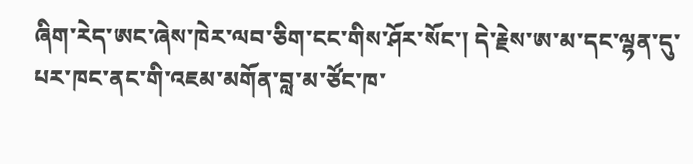ཞིག་རེད་ཨང་ཞེས་ཁེར་ལབ་ཅིག་ངང་གིས་ཤོར་སོང་། དེ་རྗེས་ཨ་མ་དང་ལྷན་དུ་པར་ཁང་ནང་གི་འཇམ་མགོན་བླ་མ་ཙོང་ཁ་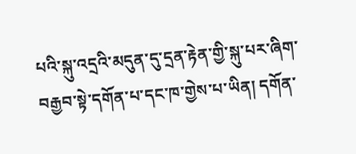པའི་སྐུ་འདྲའི་མདུན་དུ་དྲན་རྟེན་གྱི་སྐུ་པར་ཞིག་བརྒྱབ་སྟེ་དགོན་པ་དང་ཁ་གྱེས་པ་ཡིན། དགོན་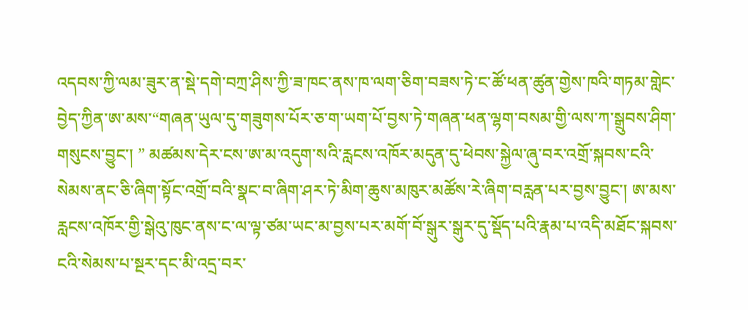འདབས་ཀྱི་ལམ་ཟུར་ན་སྡེ་དགེ་བཀྲ་ཤིས་ཀྱི་ཟ་ཁང་ནས་ཁ་ལག་ཅིག་བཟས་ཏེ་ང་ཚོ་ཕན་ཚུན་གྱེས་ཁའི་གཏམ་གླེང་བྱེད་ཀྱིན་ཨ་མས་“གཞན་ཡུལ་དུ་གཟུགས་པོར་ཅ་ག་ཡག་པོ་བྱས་ཏེ་གཞན་ཕན་ལྷག་བསམ་གྱི་ལས་ཀ་སྒྲུབས་ཤིག་གསུངས་བྱུང་། ” མཚམས་དེར་ངས་ཨ་མ་འདུག་སའི་རླངས་འཁོར་མདུན་དུ་ཕེབས་སྐྱེལ་ཞུ་བར་འགྲོ་སྐབས་ངའི་སེམས་ནང་ཅི་ཞིག་སྟོང་འགྲོ་བའི་སྣང་བ་ཞིག་ཤར་ཏེ་མིག་ཆུས་མཁུར་མཚོས་རེ་ཞིག་བརླན་པར་བྱས་བྱུང་། ཨ་མས་རླངས་འཁོར་གྱི་སྒེའུ་ཁུང་ནས་ང་ལ་ལྟ་ཙམ་ཡང་མ་བྱས་པར་མགོ་བོ་སྒུར་སྒུར་དུ་སྡོད་པའི་རྣམ་པ་འདི་མཐོང་སྐབས་ངའི་སེམས་པ་སྔར་དང་མི་འདྲ་བར་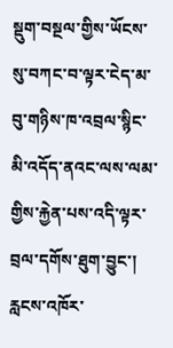སྡུག་བསྔལ་གྱིས་ཡོངས་སུ་བཀང་བ་ལྟར་ངེད་མ་བུ་གཉིས་ཁ་འབྲལ་སྙིང་མི་འདོད་ནའང་ལས་ལམ་གྱིས་རྐྱེན་པས་འདི་ལྟར་བྲལ་དགོས་ཐུག་བྱུང་། རླངས་འཁོར་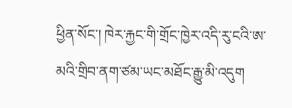ཕྱིན་སོང་། ཁེར་རྐྱང་གི་གྲོང་ཁྱེར་འདི་རུ་ངའི་ཨ་མའི་གྲིབ་ནག་ཙམ་ཡང་མཐོང་རྒྱུ་མི་འདུག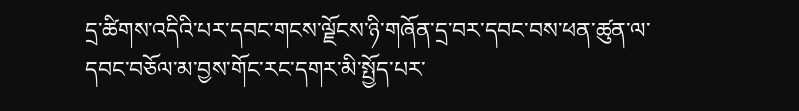དྲ་ཚིགས་འདིའི་པར་དབང་གངས་ལྗོངས་ཉི་གཞོན་དྲ་བར་དབང་བས་ཕན་ཚུན་ལ་དབང་བཅོལ་མ་བྱས་གོང་རང་དགར་མི་སྤྱོད་པར་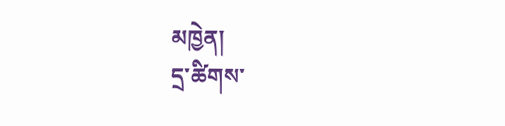མཁྱེན།
དྲ་ཚིགས་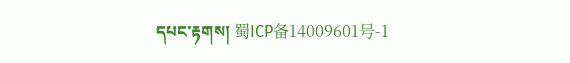དཔང་རྟགས། 蜀ICP备14009601号-1